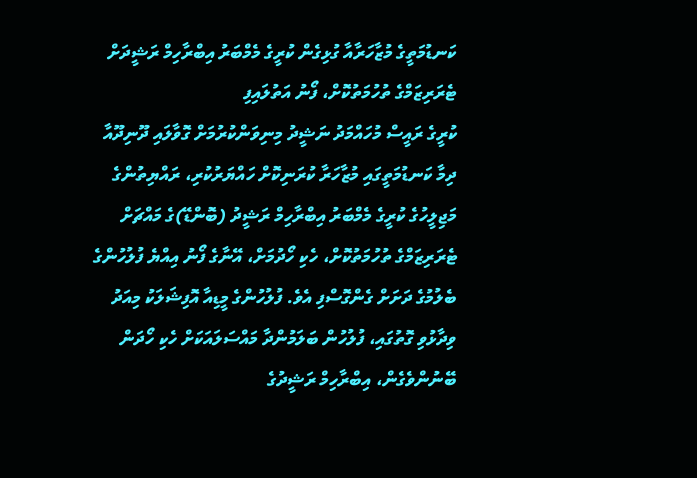ކަނޑުމަތީގެ މުޒާހަރާއާ ގުޅިގެން ކުރީގެ މެމްބަރު އިބްރާހިމް ރަޝީދަށް ޓެރަރިޒަމްގެ ތުހުމަތުކޮށް، ފޯނު އަތުލައިފި
ކުރީގެ ރައީސް މުހައްމަދު ނަޝީދު މިނިވަންކުރުމަށް ގޮވާލައި ދޫނިދޫއާ ދިމާ ކަނޑުމަތީގައި މުޒާހަރާ ކުރަނިކޮށް ހައްޔަރުކުރި، ރައްޔިތުންގެ މަޖިލީހުގެ ކުރީގެ މެމްބަރު އިބްރާހިމް ރަޝީދު (ބޮންޑޭ)ގެ މައްޗަށް ޓެރަރިޒަމްގެ ތުހުމަތުކޮށް، ހެކި ހޯދުމަށް، އޭނާގެ ފޯނު އިއްޔެ ފުލުހުންގެ ބެލުމުގެ ދަށަށް ގެންގޮސްފި އެވެ. ފުލުހުންގެ މީޑިއާ އޮފިޝަލަކު މިއަދު ވިދާޅުވި ގޮތުގައި، ފުލުހުން ބަލަމުންދާ މައްސަލައަކަށް ހެކި ހޯދަން ބޭނުންވެގެން، އިބްރާހިމް ރަޝީދުގެ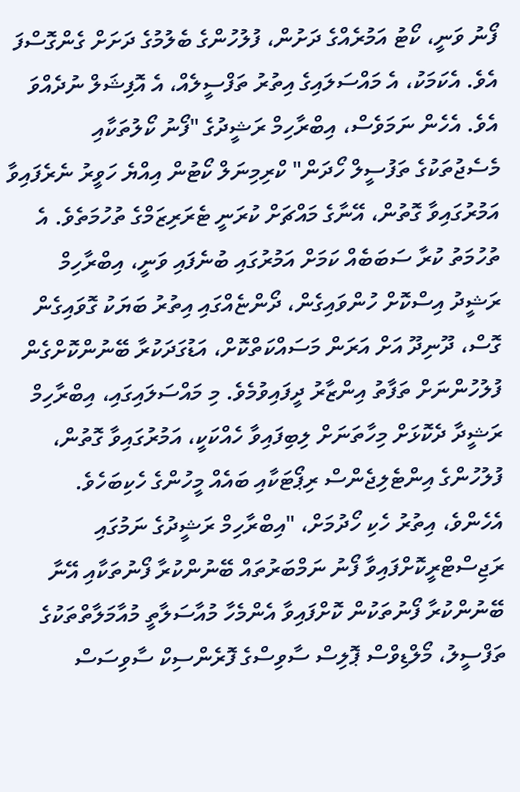ފޯނު ވަނީ، ކޯޓު އަމުރެއްގެ ދަށުން، ފުލުހުންގެ ބެލުމުގެ ދަށަށް ގެންގޮސްފަ އެވެ. އެކަމަކު، އެ މައްސަލައިގެ އިތުރު ތަފްސީލެއް، އެ އޮފިޝަލް ނުދެއްވަ އެވެ. އެހެން ނަމަވެސް، އިބްރާހިމް ރަޝީދުގެ "ފޯނު ކޯލުތަކާއި މެސެޖުތަކުގެ ތަފުސީލް ހޯދަން" ކްރިމިނަލް ކޯޓުން އިއްޔެ ހަވީރު ނެރެފައިވާ އަމުރުގައިވާ ގޮތުން، އޭނާގެ މައްޗަށް ކުރަނީ ޓެރަރިޒަމްގެ ތުހުމަތެވެ. އެ ތުހުމަތު ކުރާ ސަބަބެއް ކަމަށް އަމުރުގައި ބުނެފައި ވަނީ، އިބްރާހިމް ރަޝީދު އިސްކޮށް ހުންވައިގެން، ދޯންޏެއްގައި އިތުރު ބަޔަކު ގޮވައިގެން ގޮސް، ދޫނިދޫ އަށް އަރަން މަސައްކަތްކޮށް، އަޑުގަދަކުރާ ބޭނުންކޮށްގެން ފުލުހުންނަށް ތަފާތު އިންޒާރު ދީފައިވުމެވެ. މި މައްސަލައިގައި، އިބްރާހިމް ރަޝީދާ ދެކޮޅަށް މިހާތަނަށް ލިބިފައިވާ ހެއްކަކީ، އަމުރުގައިވާ ގޮތުން، ފުލުހުންގެ އިންޓެލިޖެންސް ރިޕޯޓަކާއި ބައެއް މީހުންގެ ހެކިބަހެވެ. އެހެންވެ، އިތުރު ހެކި ހޯދުމަށް، "އިބްރާހިމް ރަޝީދުގެ ނަމުގައި ރަޖިސްޓްރީކޮށްފައިވާ ފޯނު ނަމްބަރުތައް ބޭނުންކުރާ ފޯނުތަކާއި އޭނާ ބޭނުންކުރާ ފޯނުތަކުން ކޮށްފައިވާ އެންމެހާ މުއާސަލާތީ މުއާމަލާތްތަކުގެ ތަފްސީލު، މޯލްޑިވްސް ޕޮލިސް ސާވިސްގެ ފޮރެންސިކް ސާވިސަސް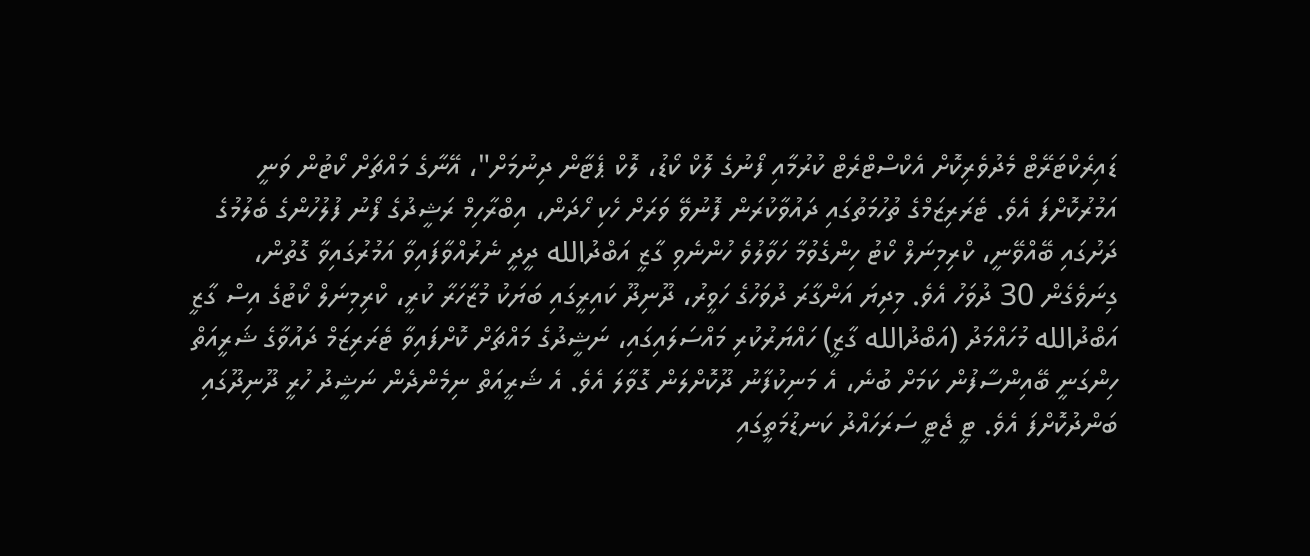ޑައިރެކްޓަރޭޓް މެދުވެރިކޮށް އެކްސްޓްރެޓް ކުރުމާއި ފޯނުގެ ލޮކް ކޯޑު، ލޮކް ޕެޓާން ދިނުމަށް"، އޭނާގެ މައްޗަށް ކޯޓުން ވަނީ އަމުރުކޮށްފަ އެވެ. ޓެރަރިޒަމްގެ ތުހުމަތުގައި ދައުވާކުރަން ފޮނުވޭ ވަރަށް ހެކި ހޯދަން، އިބްރާހިމް ރަޝީދުގެ ފޯނު ފުލުހުންގެ ބެލުމުގެ ދަށުގައި ބޭއްވޭނީ، ކްރިމިނަލް ކޯޓު ހިންގެވުމާ ހަވާލުވެ ހުންނެވި ގާޒީ އަބްދުالله ދީދީ ނެރުއްވާފައިވާ އަމުރުގައިވާ ގޮތުން، ގިނަވެގެން 30 ދުވަހު އެވެ. މިދިޔަ އަންގާރަ ދުވަހުގެ ހަވީރު، ދޫނިދޫ ކައިރީގައި ބަޔަކު މުޒާހަރާ ކުރީ، ކްރިމިނަލް ކޯޓުގެ އިސް ގާޒީ އަބްދުالله މުހައްމަދު (އަބްދުالله ގާޒީ) ހައްޔަރުކުރި މައްސަލައިގައި، ނަޝީދުގެ މައްޗަށް ކޮށްފައިވާ ޓެރަރިޒަމް ދައުވާގެ ޝަރީއަތް ހިންގަނީ ބޭއިންސާފުން ކަމަށް ބުނެ، އެ މަނިކުފާނު ދޫކޮށްލަން ގޮވާލަ އެވެ. އެ ޝަރީއަތް ނިމެންދެން ނަޝީދު ހުރީ ދޫނިދޫގައި ބަންދުކޮށްފަ އެވެ. ޓީ ޖެޓީ ސަރަހައްދު ކަނޑުމަތީގައި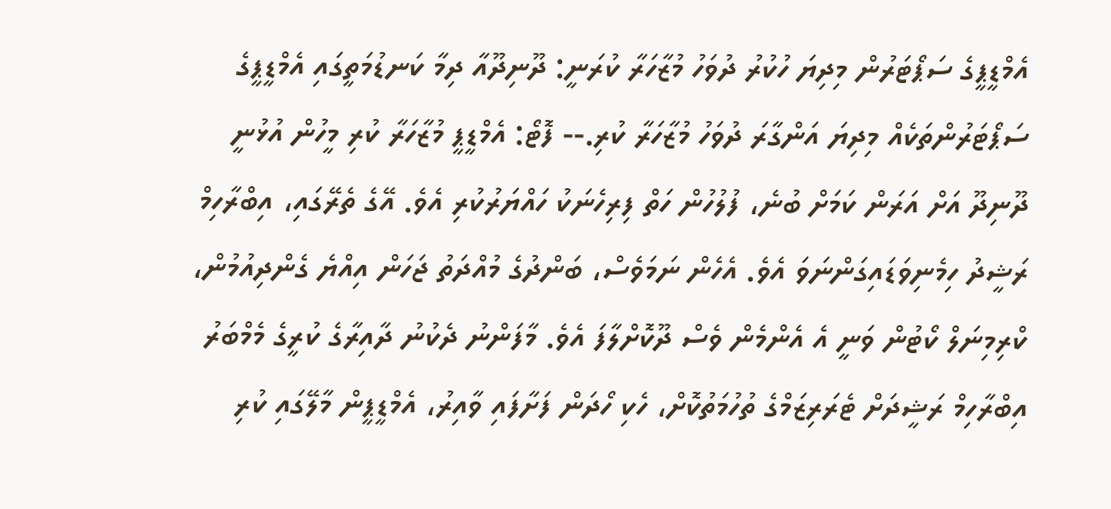އެމްޑީޕީގެ ސަޕޯޓަރުން މިދިޔަ ހުކުރު ދުވަހު މުޒާހަރާ ކުރަނީ: ދޫނިދޫއާ ދިމާ ކަނޑުމަތީގައި އެމްޑީޕީގެ ސަޕޯޓަރުންތަކެއް މިދިޔަ އަންގާރަ ދުވަހު މުޒާހަރާ ކުރި.-- ފޮޓޯ: އެމްޑީޕީ މުޒާހަރާ ކުރި މީހުން އުޅުނީ ދޫނިދޫ އަށް އަރަން ކަމަށް ބުނެ، ފުލުހުން ހަތް ފިރިހެނަކު ހައްޔަރުކުރި އެވެ. އޭގެ ތެރޭގައި، އިބްރާހިމް ރަޝީދު ހިމެނިވަޑައިގަންނަވަ އެވެ. އެހެން ނަމަވެސް، ބަންދުގެ މުއްދަތު ޖަހަން އިއްޔެ ގެންދިއުމުން، ކްރިމިނަލް ކޯޓުން ވަނީ އެ އެންމެން ވެސް ދޫކޮށްލާފަ އެވެ. މާފަންނު ދެކުނު ދާއިރާގެ ކުރީގެ މެމްބަރު އިބްރާހިމް ރަޝީދަށް ޓެރަރިޒަމްގެ ތުހުމަތުކޮށް، ހެކި ހޯދަން ފަށާފައި ވާއިރު، އެމްޑީޕީން މާލޭގައި ކުރި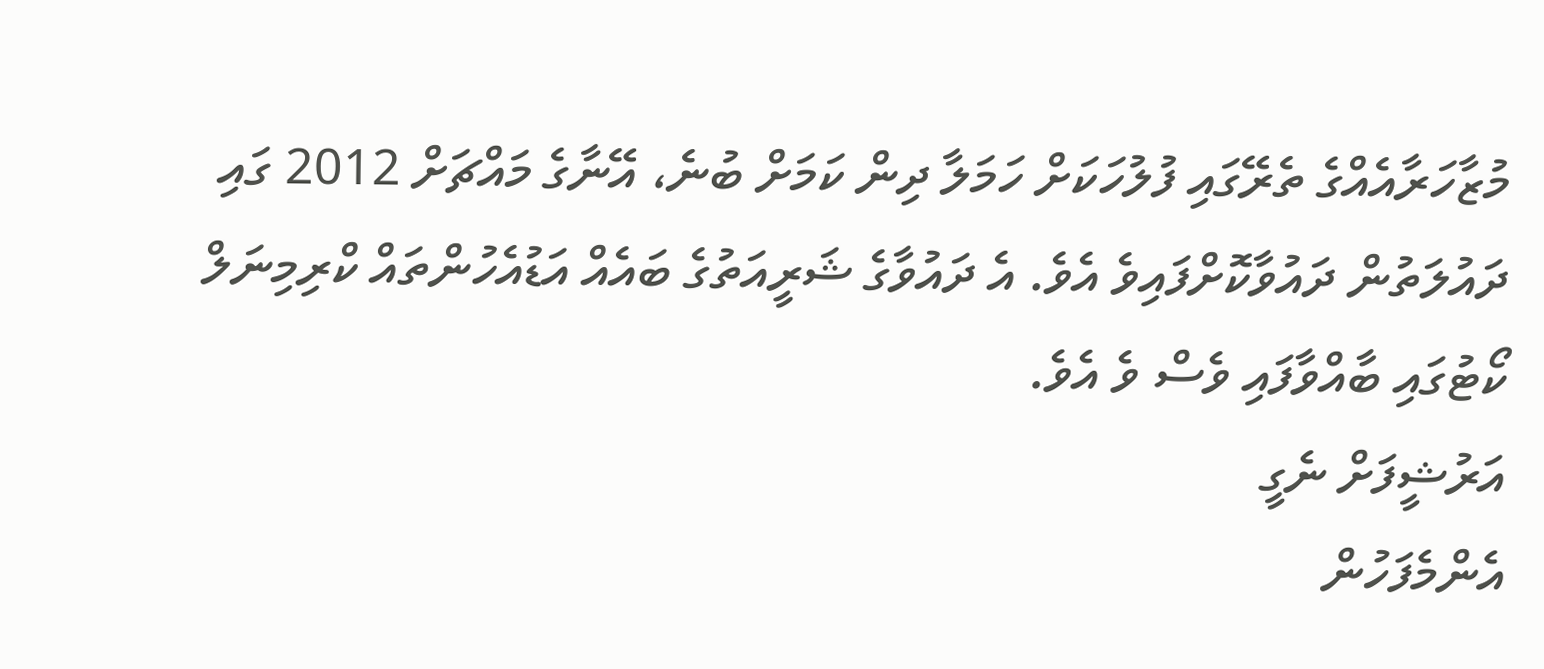މުޒާހަރާއެއްގެ ތެރޭގައި ފުލުހަކަށް ހަމަލާ ދިން ކަމަށް ބުނެ، އޭނާގެ މައްޗަށް 2012 ގައި ދައުލަތުން ދައުވާކޮށްފައިވެ އެވެ. އެ ދައުވާގެ ޝަރީއަތުގެ ބައެއް އަޑުއެހުންތައް ކްރިމިނަލް ކޯޓުގައި ބާއްވާފައި ވެސް ވެ އެވެ.
އަރުޝީފަށް ނެގީ
އެންމެފަހުން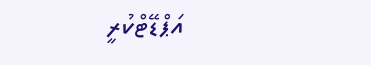އަޕްޑޭޓްކުރީ